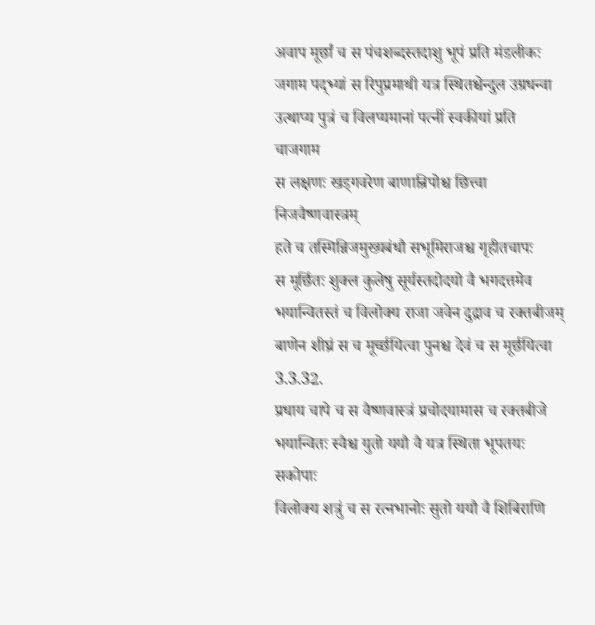अवाप मूर्छां च स पंचशब्दस्तदाशु भूपं प्रति मंडलीकः जगाम पद्भ्यां स रिपुप्रमाथी यत्र स्थितश्चेन्दुल उग्रधन्वा
उत्थाप्य पुत्रं च विलप्यमानां पत्नीं स्वकीयां प्रति चाजगाम
स लक्षणः खड्गवरेण बाणान्रिपोश्च छित्त्वा निजवैष्णवास्त्रम्
हते च तस्मिन्निजमुख्यबंधौ सभूमिराजश्च गृहीतचापः
स मूर्छितः शुक्ल कुलेषु सूर्यस्तदोदयो वै भगदत्तमेव
भयान्वितस्तं च विलोक्य राजा जवेन दुद्राव च रक्तबीजम्
बाणेन शीघ्रं स च मूर्च्छयित्वा पुनश्च देवं च स मूर्छयित्वा 3.3.32.
प्रधाय चापे च स वैष्णवास्त्रं प्रचोदयामास च रक्तबीजे भयान्वितः स्वैश्च युतो ययौ वै यत्र स्थिता भूपतयः सकोपाः
विलोक्य शत्रुं च स रत्नभानोः सुतो ययौ वै शिबिराणि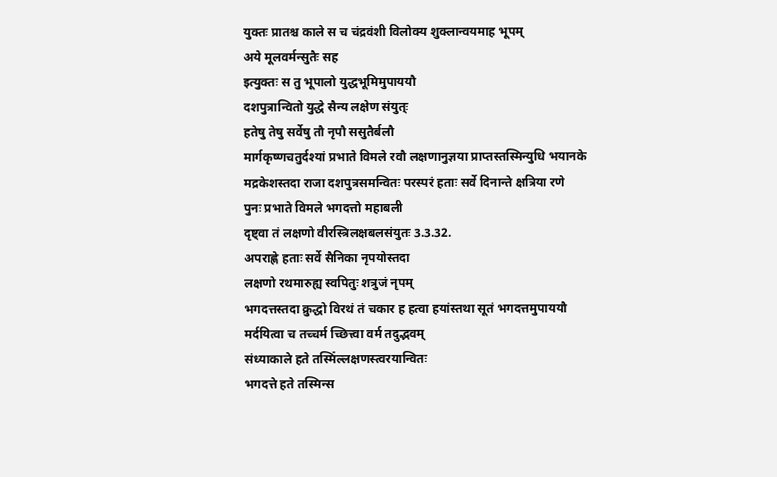युक्तः प्रातश्च काले स च चंद्रवंशी विलोक्य शुक्लान्वयमाह भूपम्
अये मूलवर्मन्सुतैः सह
इत्युक्तः स तु भूपालो युद्धभूमिमुपाययौ
दशपुत्रान्वितो युद्धे सैन्य लक्षेण संयुत्ः
हतेषु तेषु सर्वेषु तौ नृपौ ससुतैर्बलौ
मार्गकृष्णचतुर्दश्यां प्रभाते विमले रवौ लक्षणानुज्ञया प्राप्तस्तस्मिन्युधि भयानके
मद्रकेशस्तदा राजा दशपुत्रसमन्वितः परस्परं हताः सर्वे दिनान्ते क्षत्रिया रणे
पुनः प्रभाते विमले भगदत्तो महाबली
दृष्ट्वा तं लक्षणो वीरस्त्रिलक्षबलसंयुतः 3.3.32.
अपराह्णे हताः सर्वे सैनिका नृपयोस्तदा
लक्षणो रथमारुह्य स्वपितुः शत्रुजं नृपम्
भगदत्तस्तदा क्रुद्धो विरथं तं चकार ह हत्वा हयांस्तथा सूतं भगदत्तमुपाययौ
मर्दयित्वा च तच्चर्म च्छित्त्वा वर्म तदुद्भवम्
संध्याकाले हते तस्मिँल्लक्षणस्त्वरयान्वितः
भगदत्ते हते तस्मिन्स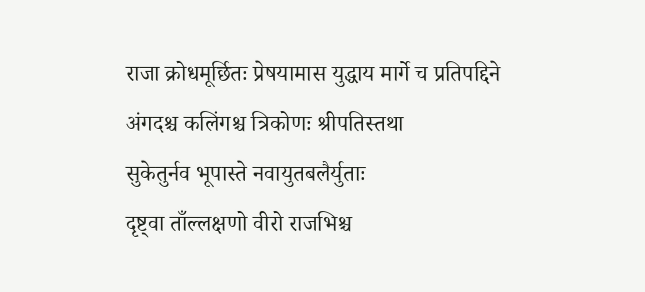राजा क्रोधमूर्छितः प्रेषयामास युद्धाय मार्गे च प्रतिपद्दिने
अंगदश्च कलिंगश्च त्रिकोणः श्रीपतिस्तथा
सुकेतुर्नव भूपास्ते नवायुतबलैर्युताः
दृष्ट्वा ताँल्लक्षणो वीरो राजभिश्च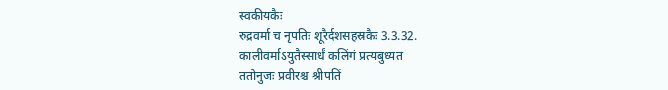स्वकीयकैः
रुद्रवर्मा च नृपतिः शूरैर्दशसहस्रकैः 3.3.32.
कालीवर्माऽयुतैस्सार्धं कलिंगं प्रत्यबुध्यत
ततोनुजः प्रवीरश्च श्रीपतिं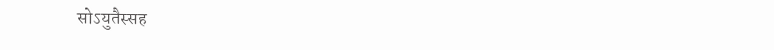सोऽयुतैस्सह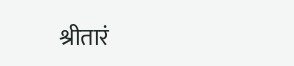श्रीतारं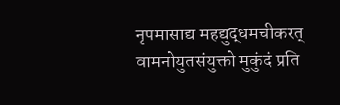नृपमासाद्य महद्युद्धमचीकरत्
वामनोयुतसंयुक्तो मुकुंदं प्रति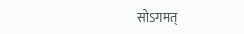सोऽगमत्